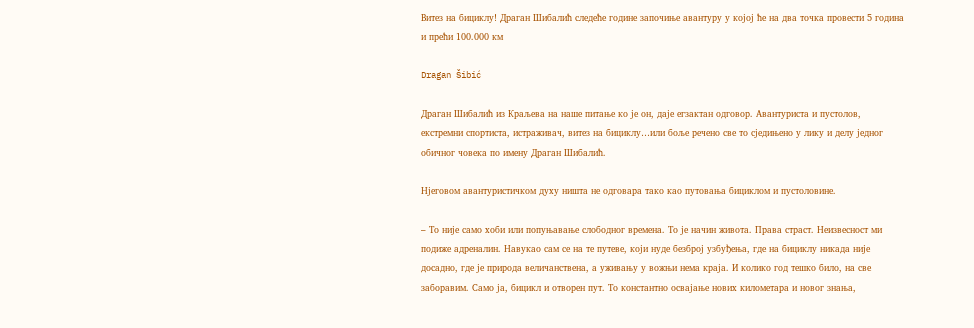Витез на бициклу! Драган Шибалић следеће године започиње авантуру у којој ће на два точка провести 5 година и прећи 100.000 км

Dragan Šibić

Драган Шибалић из Краљева на наше питање ко је он, даје егзактан одговор. Авантуриста и пустолов, екстремни спортиста, истраживач, витез на бициклу…или боље речено све то сједињено у лику и делу једног обичног човека по имену Драган Шибалић.

Нјеговом авантуристичком духу ништа не одговара тако као путовања бициклом и пустоловине.

– То није само хоби или попуњавање слободног времена. То је начин живота. Права страст. Неизвесност ми подиже адреналин. Навукао сам се на те путеве, који нуде безброј узбуђења, где на бициклу никада није досадно, где је природа величанствена, а уживању у вожњи нема краја. И колико год тешко било, на све заборавим. Само ја, бицикл и отворен пут. То константно освајање нових километара и новог знања,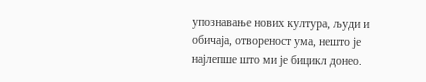упознавање нових култура, људи и обичаја, отвореност ума, нешто је најлепше што ми је бицикл донео.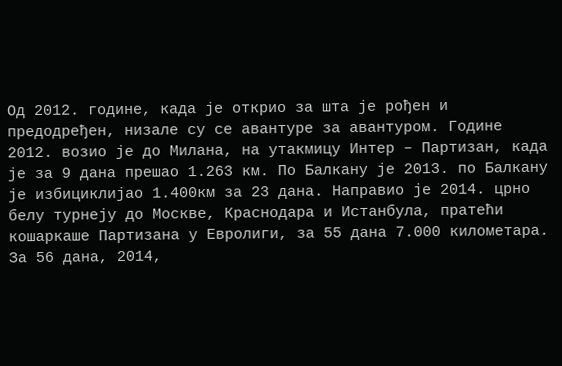Од 2012. године, када је открио за шта је рођен и предодређен, низале су се авантуре за авантуром. Године 2012. возио је до Милана, на утакмицу Интер – Партизан, када је за 9 дана прешао 1.263 км. По Балкану је 2013. по Балкану је избициклијао 1.400км за 23 дана. Направио је 2014. црно белу турнеју до Москве, Краснодара и Истанбула, пратећи кошаркаше Партизана у Евролиги, за 55 дана 7.000 километара. За 56 дана, 2014,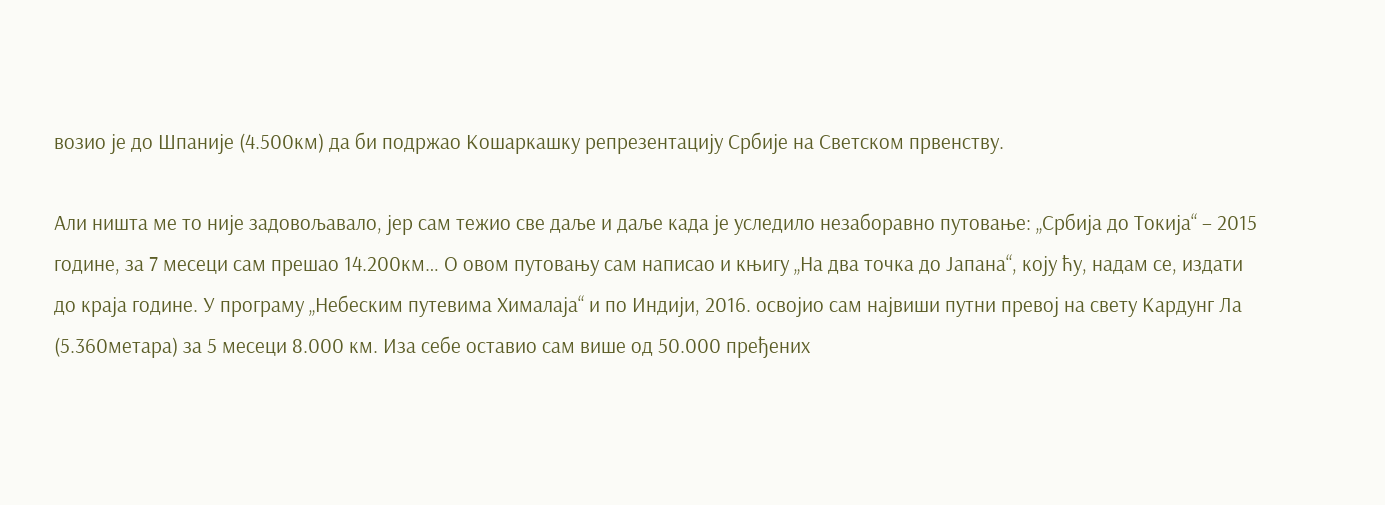возио је до Шпаније (4.500км) да би подржао Кошаркашку репрезентацију Србије на Светском првенству.

Али ништа ме то није задовољавало, јер сам тежио све даље и даље када је уследило незаборавно путовање: „Србија до Токија“ – 2015 године, за 7 месеци сам прешао 14.200км… О овом путовању сам написао и књигу „На два точка до Јапана“, коју ћу, надам се, издати до краја године. У програму „Небеским путевима Хималаја“ и по Индији, 2016. освојио сам највиши путни превој на свету Кардунг Ла (5.360метара) за 5 месеци 8.000 км. Иза себе оставио сам више од 50.000 пређених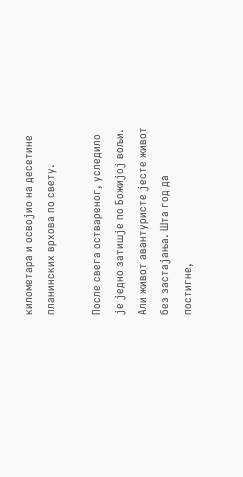километара и освојио на десетине планинских врхова по свету.

После свега оствареног, уследило је једно затишје по Божијој вољи. Али живот авантуристе јесте живот без застајања. Шта год да постигне,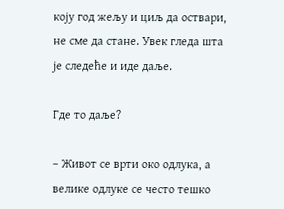коју год жељу и циљ да оствари, не сме да стане. Увек гледа шта је следеће и иде даље.

Где то даље?

– Живот се врти око одлука, а велике одлуке се често тешко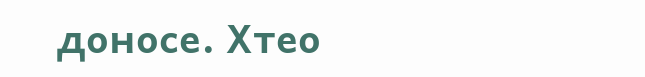доносе. Хтео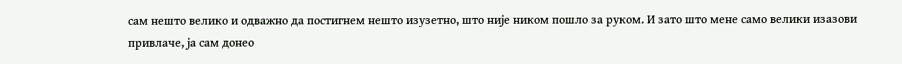сам нешто велико и одважно да постигнем нешто изузетно, што није ником пошло за руком. И зато што мене само велики изазови привлаче, ја сам донео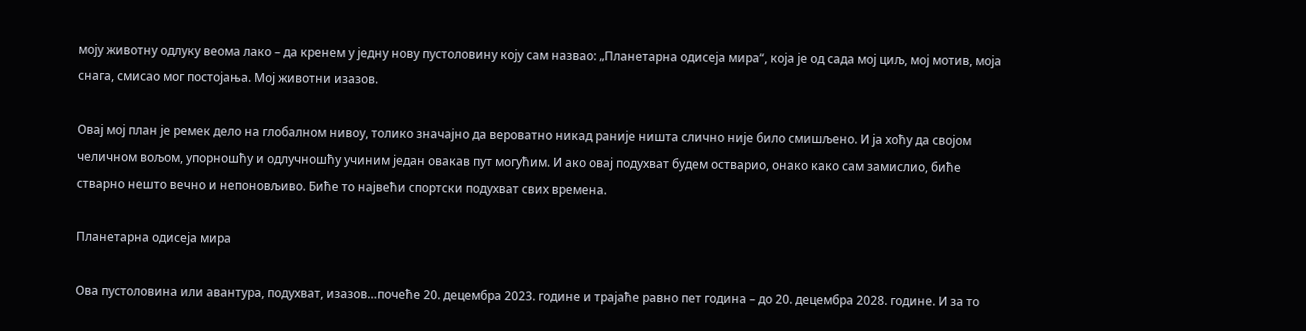моју животну одлуку веома лако – да кренем у једну нову пустоловину коју сам назвао: „Планетарна одисеја мира“, која је од сада мој циљ, мој мотив, моја снага, смисао мог постојања. Мој животни изазов.

Овај мој план је ремек дело на глобалном нивоу, толико значајно да вероватно никад раније ништа слично није било смишљено. И ја хоћу да својом челичном вољом, упорношћу и одлучношћу учиним један овакав пут могућим. И ако овај подухват будем остварио, онако како сам замислио, биће стварно нешто вечно и непоновљиво. Биће то највећи спортски подухват свих времена.

Планетарна одисеја мира

Ова пустоловина или авантура, подухват, изазов…почеће 20. децембра 2023. године и трајаће равно пет година – до 20. децембра 2028. године. И за то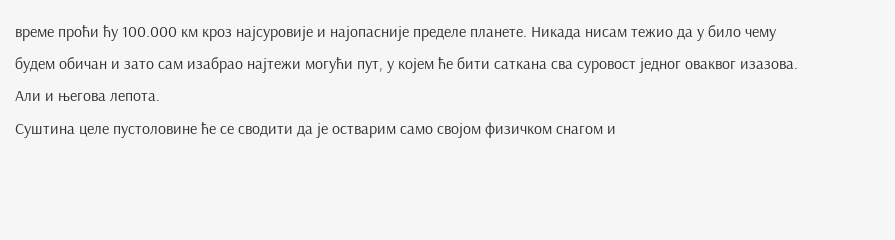време проћи ћу 100.000 км кроз најсуровије и најопасније пределе планете. Никада нисам тежио да у било чему будем обичан и зато сам изабрао најтежи могући пут, у којем ће бити саткана сва суровост једног оваквог изазова. Али и његова лепота.
Суштина целе пустоловине ће се сводити да је остварим само својом физичком снагом и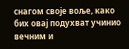снагом своје воље, како бих овај подухват учинио вечним и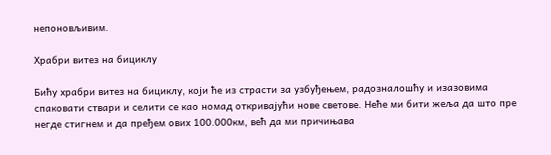непоновљивим.

Храбри витез на бициклу

Бићу храбри витез на бициклу, који ће из страсти за узбуђењем, радозналошћу и изазовима спаковати ствари и селити се као номад откривајући нове светове. Неће ми бити жеља да што пре негде стигнем и да пређем ових 100.000км, већ да ми причињава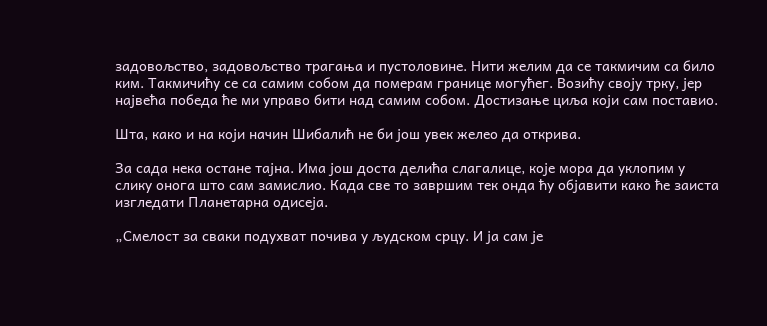задовољство, задовољство трагања и пустоловине. Нити желим да се такмичим са било ким. Такмичићу се са самим собом да померам границе могућег. Возићу своју трку, јер највећа победа ће ми управо бити над самим собом. Достизање циља који сам поставио.

Шта, како и на који начин Шибалић не би још увек желео да открива.

За сада нека остане тајна. Има још доста делића слагалице, које мора да уклопим у слику онога што сам замислио. Када све то завршим тек онда ћу објавити како ће заиста изгледати Планетарна одисеја.

„Смелост за сваки подухват почива у људском срцу. И ја сам је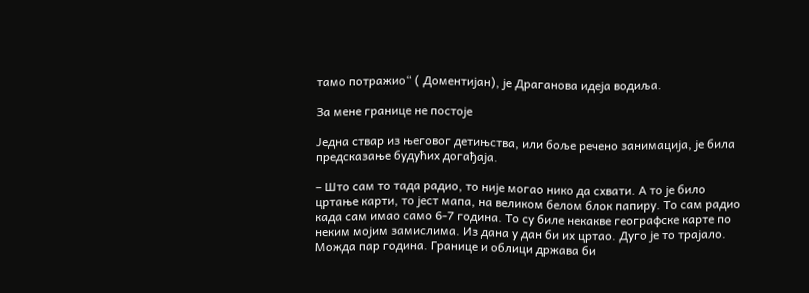тамо потражио“ ( Доментијан), је Драганова идеја водиља.

За мене границе не постоје

Једна ствар из његовог детињства, или боље речено занимација, је била предсказање будућих догађаја.

– Што сам то тада радио, то није могао нико да схвати. А то је било цртање карти, то јест мапа, на великом белом блок папиру. То сам радио када сам имао само 6-7 година. То су биле некакве географске карте по неким мојим замислима. Из дана у дан би их цртао. Дуго је то трајало. Можда пар година. Границе и облици држава би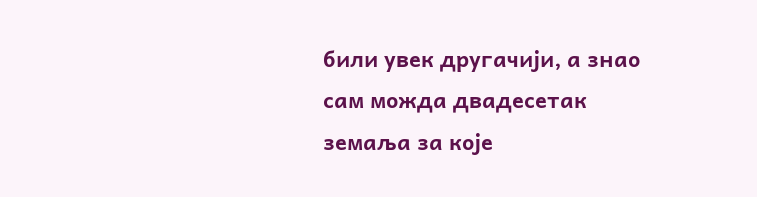били увек другачији, а знао сам можда двадесетак земаља за које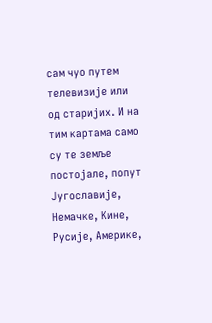сам чуо путем телевизије или од старијих. И на тим картама само су те земље постојале, попут Југославије, Немачке, Кине, Русије, Америке,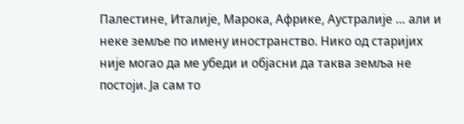Палестине, Италије, Марока, Африке, Аустралије … али и неке земље по имену иностранство. Нико од старијих није могао да ме убеди и објасни да таква земља не постоји. Ја сам то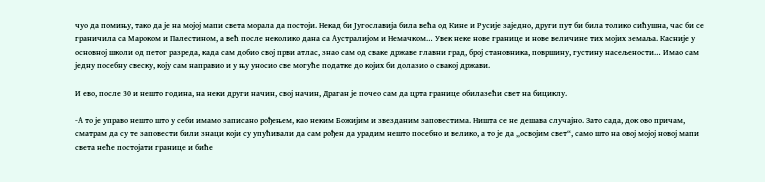чуо да помињу, тако да је на мојој мапи света морала да постоји. Некад би Југославија била већа од Кине и Русије заједно, други пут би била толико сићушна, час би се граничила са Мароком и Палестином, а већ после неколико дана са Аустралијом и Немачком… Увек неке нове границе и нове величине тих мојих земаља. Касније у основној школи од петог разреда, када сам добио свој први атлас, знао сам од сваке државе главни град, број становника, површину, густину насељености… Имао сам једну посебну свеску, коју сам направио и у њу уносио све могуће податке до којих би долазио о свакој држави.

И ево, после 30 и нешто година, на неки други начин, свој начин, Драган је почео сам да црта границе обилазећи свет на бициклу.

-А то је управо нешто што у себи имамо записано рођењем, као неким Божијим и звезданим заповестима. Ништа се не дешава случајно. Зато сада, док ово причам, сматрам да су те заповести били знаци који су упућивали да сам рођен да урадим нешто посебно и велико, а то је да „освојим свет“, само што на овој мојој новој мапи света неће постојати границе и биће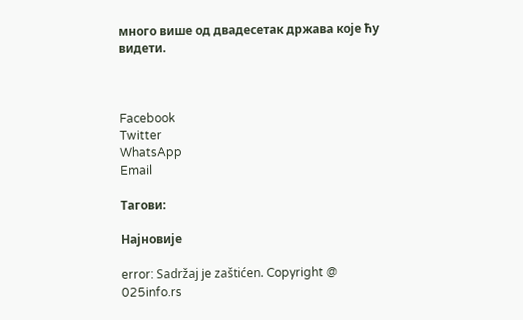много више од двадесетак држава које ћу видети.



Facebook
Twitter
WhatsApp
Email

Тагови:

Најновије

error: Sadržaj je zaštićen. Copyright @ 025info.rs